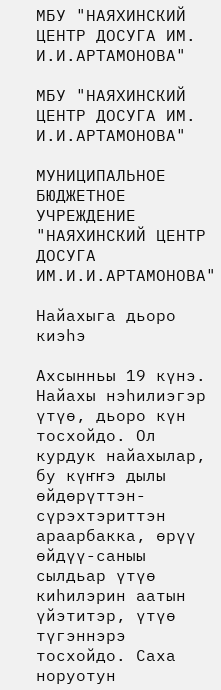МБУ "НАЯХИНСКИЙ ЦЕНТР ДОСУГА ИМ. И.И.АРТАМОНОВА"

МБУ "НАЯХИНСКИЙ ЦЕНТР ДОСУГА ИМ. И.И.АРТАМОНОВА"

МУНИЦИПАЛЬНОЕ БЮДЖЕТНОЕ УЧРЕЖДЕНИЕ "НАЯХИНСКИЙ ЦЕНТР ДОСУГА ИМ.И.И.АРТАМОНОВА"

Найахыга дьоро киэhэ

Ахсынньы 19 күнэ. Найахы нэһилиэгэр үтүө, дьоро күн тосхойдо. Ол курдук найахылар, бу күҥҥэ дылы өйдөрүттэн-сүрэхтэриттэн араарбакка, өрүү өйдүү-саныы сылдьар үтүө киһилэрин аатын үйэтитэр, үтүө түгэннэрэ тосхойдо. Саха норуотун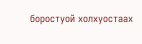боростуой холхуостаах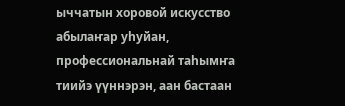ыччатын хоровой искусство абылаҥар уһуйан, профессиональнай таһымҥа тиийэ үүннэрэн, аан бастаан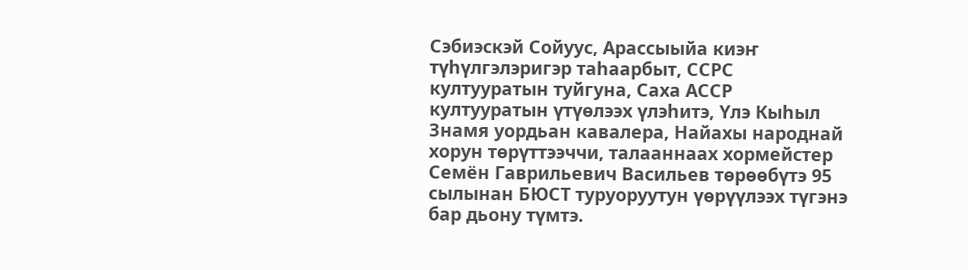Сэбиэскэй Сойуус, Арассыыйа киэҥ түһүлгэлэригэр таһаарбыт, ССРС култууратын туйгуна, Саха АССР култууратын үтүөлээх үлэһитэ, Үлэ Кыһыл Знамя уордьан кавалера, Найахы народнай хорун төрүттээччи, талааннаах хормейстер Семён Гаврильевич Васильев төрөөбүтэ 95 сылынан БЮСТ туруоруутун үөрүүлээх түгэнэ бар дьону түмтэ.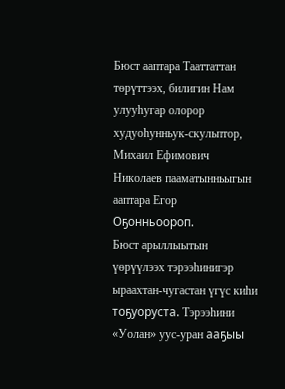Бюст ааптара Тааттаттан төрүттээх, билигин Нам улууһугар олорор худуоһунньук-скульптор, Михаил Ефимович Николаев пааматынньыгын ааптара Егор Оҕонньоороп.
Бюст арыллыытын үөрүүлээх тэрээһинигэр ыраахтан-чугастан үгүс киһи тоҕуоруста. Тэрээһини «Уолан» уус-уран ааҕыы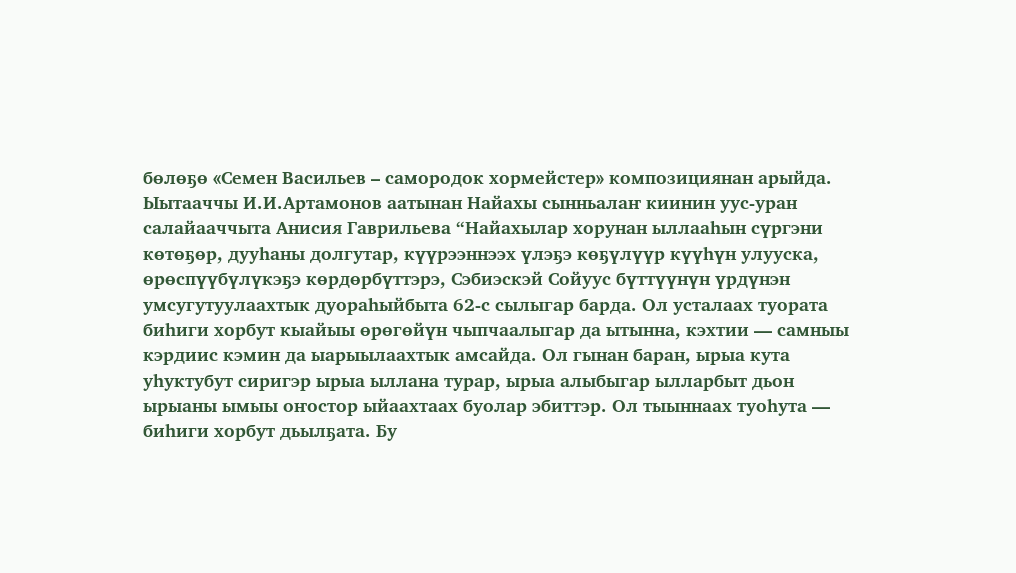бөлөҕө «Семен Васильев – самородок хормейстер» композициянан арыйда. Ыытааччы И.И.Артамонов аатынан Найахы сынньалаҥ киинин уус-уран салайааччыта Анисия Гаврильева “Найахылар хорунан ыллааһын сүргэни көтөҕөр, дууһаны долгутар, күүрээннээх үлэҕэ көҕүлүүр күүһүн улууска, өрөспүүбүлүкэҕэ көрдөрбүттэрэ, Сэбиэскэй Сойуус бүттүүнүн үрдүнэн умсугутуулаахтык дуораһыйбыта 62-с сылыгар барда. Ол усталаах туората биһиги хорбут кыайыы өрөгөйүн чыпчаалыгар да ытынна, кэхтии — самныы кэрдиис кэмин да ыарыылаахтык амсайда. Ол гынан баран, ырыа кута уһуктубут сиригэр ырыа ыллана турар, ырыа алыбыгар ылларбыт дьон ырыаны ымыы оҥостор ыйаахтаах буолар эбиттэр. Ол тыыннаах туоһута — биһиги хорбут дьылҕата. Бу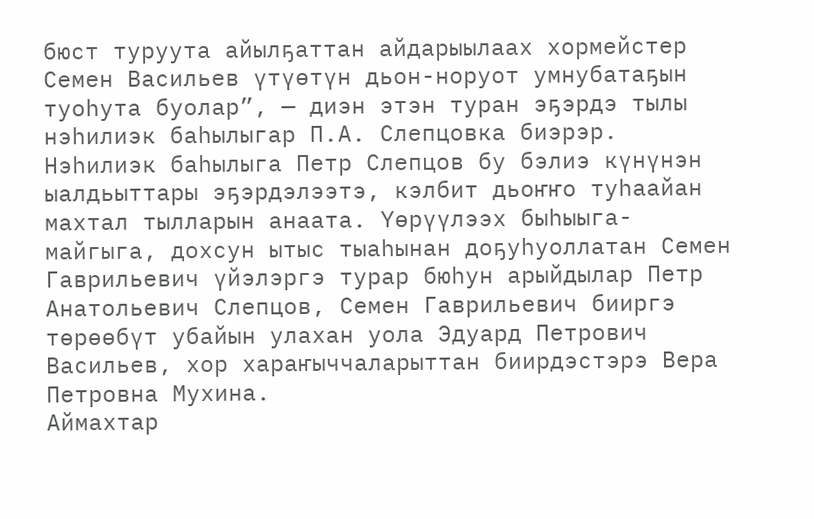бюст туруута айылҕаттан айдарыылаах хормейстер Семен Васильев үтүөтүн дьон-норуот умнубатаҕын туоһута буолар”, — диэн этэн туран эҕэрдэ тылы нэһилиэк баһылыгар П.А. Слепцовка биэрэр. Нэһилиэк баһылыга Петр Слепцов бу бэлиэ күнүнэн ыалдьыттары эҕэрдэлээтэ, кэлбит дьоҥҥо туһаайан махтал тылларын анаата. Үөрүүлээх быһыыга-майгыга, дохсун ытыс тыаһынан доҕуһуоллатан Семен Гаврильевич үйэлэргэ турар бюһун арыйдылар Петр Анатольевич Слепцов, Семен Гаврильевич бииргэ төрөөбүт убайын улахан уола Эдуард Петрович Васильев, хор хараҥыччаларыттан биирдэстэрэ Вера Петровна Мухина.
Аймахтар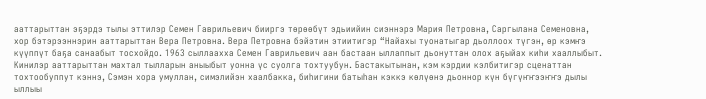ааттарыттан эҕэрдэ тылы эттилэр Семен Гаврильевич бииргэ төрөөбүт эдьиийин сиэннэрэ Мария Петровна, Саргылана Семеновна, хор бэтэрээннэрин ааттарыттан Вера Петровна. Вера Петровна бэйэтин этиитигэр “Найахы туонатыгар дьоллоох түгэн, өр кэмҥэ күүппүт баҕа санаабыт тосхойдо. 1963 сыллаахха Семен Гаврильевич аан бастаан ыллаппыт дьонуттан олох аҕыйах киһи хааллыбыт. Кинилэр ааттарыттан махтал тылларын аныыбыт уонна үс суолга тохтуубун. Бастакытынан, кэм кэрдии кэлбитигэр сценаттан тохтообуппут кэннэ, Сэмэн хора умуллан, симэлийэн хаалбакка, биһигини батыһан кэккэ көлүөнэ дьоннор күн бүгүҥҥээҥҥэ дылы ыллыы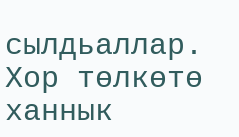сылдьаллар. Хор төлкөтө ханнык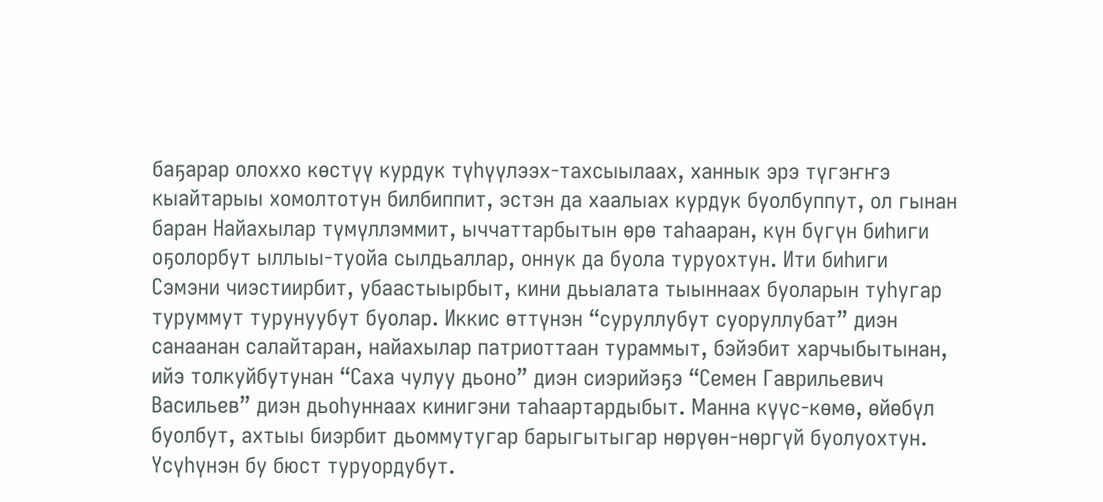баҕарар олоххо көстүү курдук түһүүлээх-тахсыылаах, ханнык эрэ түгэҥҥэ кыайтарыы хомолтотун билбиппит, эстэн да хаалыах курдук буолбуппут, ол гынан баран Найахылар түмүллэммит, ыччаттарбытын өрө таһааран, күн бүгүн биһиги оҕолорбут ыллыы-туойа сылдьаллар, оннук да буола туруохтун. Ити биһиги Сэмэни чиэстиирбит, убаастыырбыт, кини дьыалата тыыннаах буоларын туһугар туруммут турунуубут буолар. Иккис өттүнэн “суруллубут суоруллубат” диэн санаанан салайтаран, найахылар патриоттаан тураммыт, бэйэбит харчыбытынан, ийэ толкуйбутунан “Саха чулуу дьоно” диэн сиэрийэҕэ “Семен Гаврильевич Васильев” диэн дьоһуннаах кинигэни таһаартардыбыт. Манна күүс-көмө, өйөбүл буолбут, ахтыы биэрбит дьоммутугар барыгытыгар нөрүөн-нөргүй буолуохтун. Үсүһүнэн бу бюст туруордубут.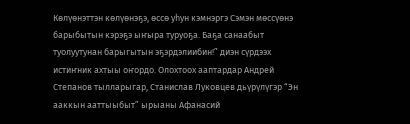Көлүөнэттэн көлүөнэҕэ, өссө уһун кэмнэргэ Сэмэн мөссүөнэ барыбытын кэрэҕэ ыҥыра туруоҕа. Баҕа санаабыт туолуутунан барыгытын эҕэрдэлиибин!” диэн сүрдээх истиҥник ахтыы оҥордо. Олохтоох ааптардар Андрей Степанов тылларыгар, Станислав Луковцев дьүрүлүгэр “Эн ааккын ааттыыбыт” ырыаны Афанасий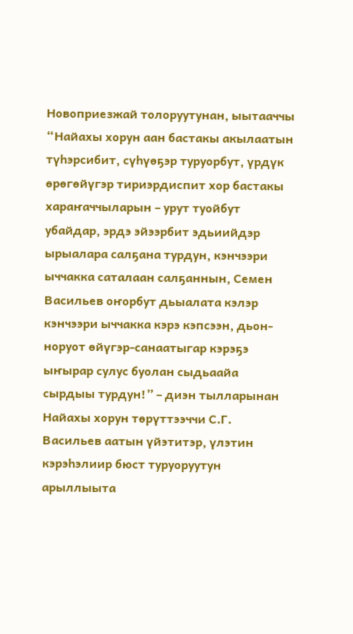Новоприезжай толоруутунан, ыытааччы “Найахы хорун аан бастакы акылаатын түһэрсибит, сүһүөҕэр туруорбут, үрдүк өрөгөйүгэр тириэрдиспит хор бастакы хараҥаччыларын – урут туойбут убайдар, эрдэ эйээрбит эдьиийдэр ырыалара салҕана турдун, кэнчээри ыччакка саталаан салҕаннын, Семен Васильев оҥорбут дьыалата кэлэр кэнчээри ыччакка кэрэ кэпсээн, дьон-норуот өйүгэр-санаатыгар кэрэҕэ ыҥырар сулус буолан сыдьаайа сырдыы турдун!” – диэн тылларынан Найахы хорун төрүттээччи С.Г. Васильев аатын үйэтитэр, үлэтин кэрэһэлиир бюст туруоруутун арыллыыта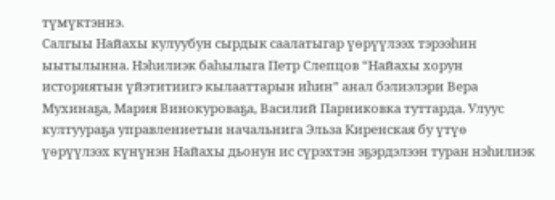түмүктэннэ.
Салгыы Найахы кулуубун сырдык саалатыгар үөрүүлээх тэрээһин ыытылынна. Нэһилиэк баһылыга Петр Слепцов “Найахы хорун историятын үйэтитиигэ кылааттарын иһин” анал бэлиэлэри Вера Мухинаҕа, Мария Винокуроваҕа, Василий Парниковка туттарда. Улуус култуураҕа управлениетын начальнига Эльза Киренская бу үтүө үөрүүлээх күнүнэн Найахы дьонун ис сүрэхтэн эҕэрдэлээн туран нэһилиэк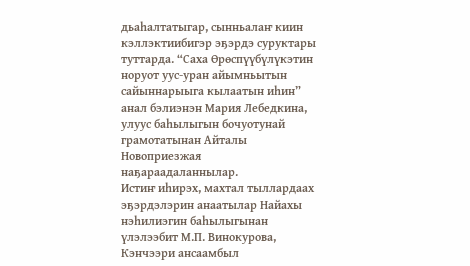дьаһалтатыгар, сынньалаҥ киин кэллэктиибигэр эҕэрдэ суруктары туттарда. “Саха Өрөспүүбүлүкэтин норуот уус-уран айымньытын сайыннарыыга кылаатын иһин” анал бэлиэнэн Мария Лебедкина, улуус баһылыгын бочуотунай грамотатынан Айталы Новоприезжая наҕараадаланнылар.
Истиҥ иһирэх, махтал тыллардаах эҕэрдэлэрин анаатылар Найахы нэһилиэгин баһылыгынан үлэлээбит М.П. Винокурова, Кэнчээри ансаамбыл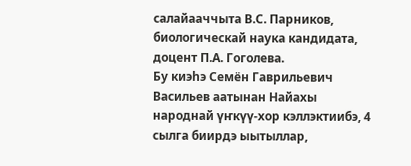салайааччыта В.С. Парников, биологическай наука кандидата, доцент П.А. Гоголева.
Бу киэһэ Семён Гаврильевич Васильев аатынан Найахы народнай үҥкүү-хор кэллэктиибэ, 4 сылга биирдэ ыытыллар,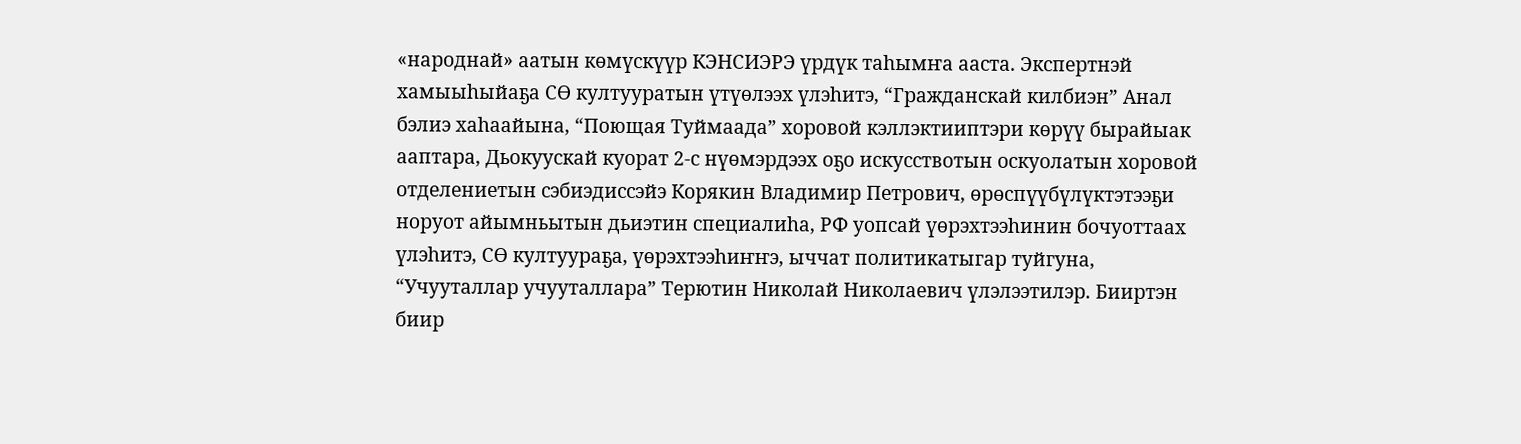«народнай» аатын көмүскүүр КЭНСИЭРЭ үрдүк таһымҥа ааста. Экспертнэй хамыыһыйаҕа СӨ култууратын үтүөлээх үлэһитэ, “Гражданскай килбиэн” Анал бэлиэ хаһаайына, “Поющая Туймаада” хоровой кэллэктииптэри көрүү бырайыак ааптара, Дьокуускай куорат 2-с нүөмэрдээх оҕо искусствотын оскуолатын хоровой отделениетын сэбиэдиссэйэ Корякин Владимир Петрович, өрөспүүбүлүктэтээҕи норуот айымньытын дьиэтин специалиһа, РФ уопсай үөрэхтээһинин бочуоттаах үлэһитэ, СӨ култуураҕа, үөрэхтээһиҥҥэ, ыччат политикатыгар туйгуна, “Учууталлар учууталлара” Терютин Николай Николаевич үлэлээтилэр. Бииртэн биир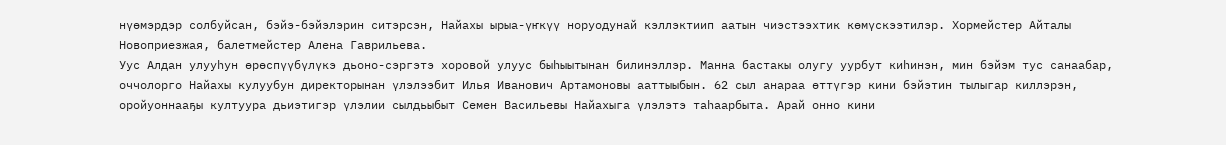нүөмэрдэр солбуйсан, бэйэ-бэйэлэрин ситэрсэн, Найахы ырыа-үҥкүү норуодунай кэллэктиип аатын чиэстээхтик көмүскээтилэр. Хормейстер Айталы Новоприезжая, балетмейстер Алена Гаврильева.
Уус Алдан улууһун өрөспүүбүлүкэ дьоно-сэргэтэ хоровой улуус быһыытынан билинэллэр. Манна бастакы олугу уурбут киһинэн, мин бэйэм тус санаабар, оччолорго Найахы кулуубун директорынан үлэлээбит Илья Иванович Артамоновы ааттыыбын. 62 сыл анараа өттүгэр кини бэйэтин тылыгар киллэрэн, оройуоннааҕы култуура дьиэтигэр үлэлии сылдьыбыт Семен Васильевы Найахыга үлэлэтэ таһаарбыта. Арай онно кини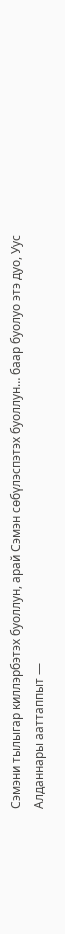Сэмэни тылыгар киллэрбэтэх буоллун, арай Сэмэн сөбүлэспэтэх буоллун… баар буолуо этэ дуо, Уус Алданнары ааттаппыт —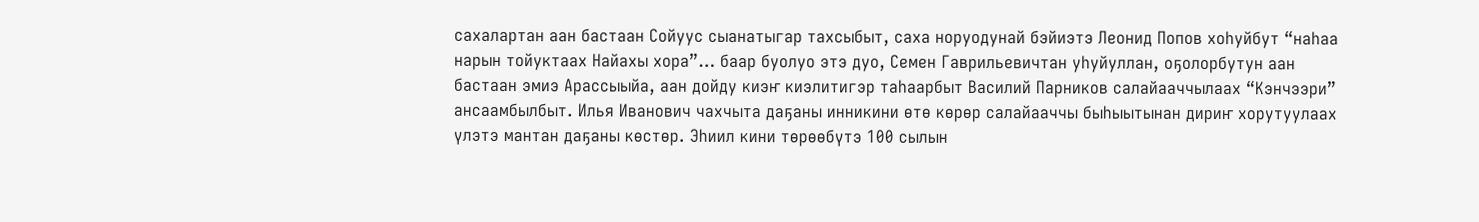сахалартан аан бастаан Сойуус сыанатыгар тахсыбыт, саха норуодунай бэйиэтэ Леонид Попов хоһуйбут “наһаа нарын тойуктаах Найахы хора”… баар буолуо этэ дуо, Семен Гаврильевичтан уһуйуллан, оҕолорбутун аан бастаан эмиэ Арассыыйа, аан дойду киэҥ киэлитигэр таһаарбыт Василий Парников салайааччылаах “Кэнчээри” ансаамбылбыт. Илья Иванович чахчыта даҕаны инникини өтө көрөр салайааччы быһыытынан дириҥ хорутуулаах үлэтэ мантан даҕаны көстөр. Эһиил кини төрөөбүтэ 100 сылын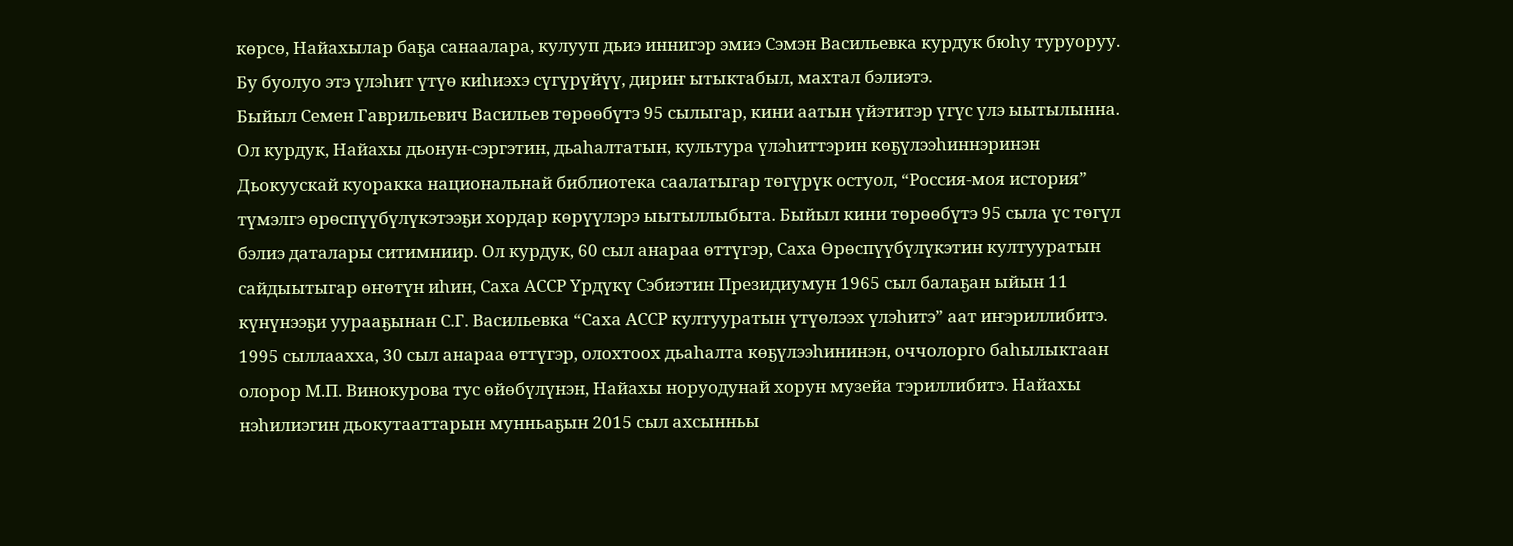көрсө, Найахылар баҕа санаалара, кулууп дьиэ иннигэр эмиэ Сэмэн Васильевка курдук бюһу туруоруу. Бу буолуо этэ үлэһит үтүө киһиэхэ сүгүрүйүү, дириҥ ытыктабыл, махтал бэлиэтэ.
Быйыл Семен Гаврильевич Васильев төрөөбүтэ 95 сылыгар, кини аатын үйэтитэр үгүс үлэ ыытылынна. Ол курдук, Найахы дьонун-сэргэтин, дьаһалтатын, культура үлэһиттэрин көҕүлээһиннэринэн Дьокуускай куоракка национальнай библиотека саалатыгар төгүрүк остуол, “Россия-моя история” түмэлгэ өрөспүүбүлүкэтээҕи хордар көрүүлэрэ ыытыллыбыта. Быйыл кини төрөөбүтэ 95 сыла үс төгүл бэлиэ даталары ситимниир. Ол курдук, 60 сыл анараа өттүгэр, Саха Өрөспүүбүлүкэтин култууратын сайдыытыгар өҥөтүн иһин, Саха АССР Үрдүкү Сэбиэтин Президиумун 1965 сыл балаҕан ыйын 11 күнүнээҕи уурааҕынан С.Г. Васильевка “Саха АССР култууратын үтүөлээх үлэһитэ” аат иҥэриллибитэ. 1995 сыллаахха, 30 сыл анараа өттүгэр, олохтоох дьаһалта көҕүлээһининэн, оччолорго баһылыктаан олорор М.П. Винокурова тус өйөбүлүнэн, Найахы норуодунай хорун музейа тэриллибитэ. Найахы нэһилиэгин дьокутааттарын мунньаҕын 2015 сыл ахсынньы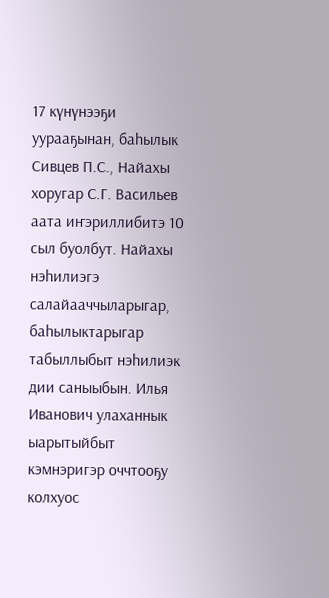17 күнүнээҕи уурааҕынан, баһылык Сивцев П.С., Найахы хоругар С.Г. Васильев аата иҥэриллибитэ 10 сыл буолбут. Найахы нэһилиэгэ салайааччыларыгар, баһылыктарыгар табыллыбыт нэһилиэк дии саныыбын. Илья Иванович улаханнык ыарытыйбыт кэмнэригэр оччтооҕу колхуос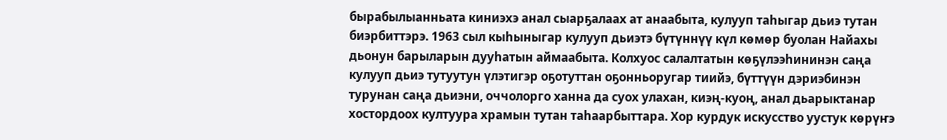бырабылыанньата киниэхэ анал сыарҕалаах ат анаабыта, кулууп таһыгар дьиэ тутан биэрбиттэрэ. 1963 сыл кыһыныгар кулууп дьиэтэ бүтүннүү күл көмөр буолан Найахы дьонун барыларын дууһатын аймаабыта. Колхуос салалтатын көҕүлээһининэн саңа кулууп дьиэ тутуутун үлэтигэр оҕотуттан оҕонньоругар тиийэ, бүттүүн дэриэбинэн турунан саңа дьиэни, оччолорго ханна да суох улахан, киэң-куоң, анал дьарыктанар хостордоох култуура храмын тутан таһаарбыттара. Хор курдук искусство уустук көрүҥэ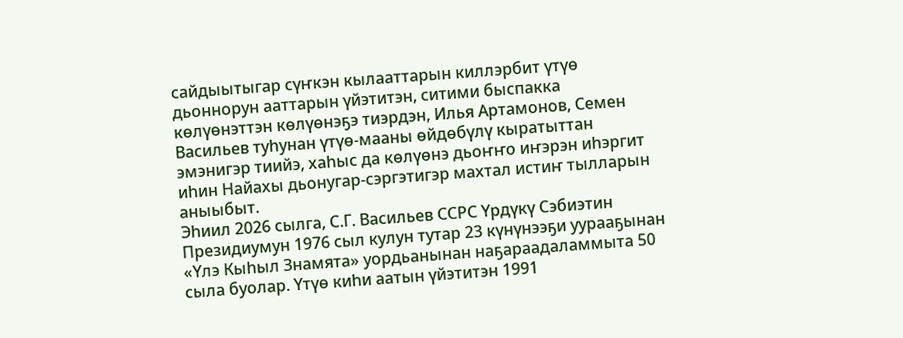сайдыытыгар сүҥкэн кылааттарын киллэрбит үтүө дьоннорун ааттарын үйэтитэн, ситими быспакка көлүөнэттэн көлүөнэҕэ тиэрдэн, Илья Артамонов, Семен Васильев туһунан үтүө-мааны өйдөбүлү кыратыттан эмэнигэр тиийэ, хаһыс да көлүөнэ дьоҥҥо иҥэрэн иһэргит иһин Найахы дьонугар-сэргэтигэр махтал истиҥ тылларын аныыбыт.
Эһиил 2026 сылга, С.Г. Васильев ССРС Үрдүкү Сэбиэтин Президиумун 1976 сыл кулун тутар 23 күнүнээҕи уурааҕынан «Үлэ Кыһыл Знамята» уордьанынан наҕараадаламмыта 50 сыла буолар. Үтүө киһи аатын үйэтитэн 1991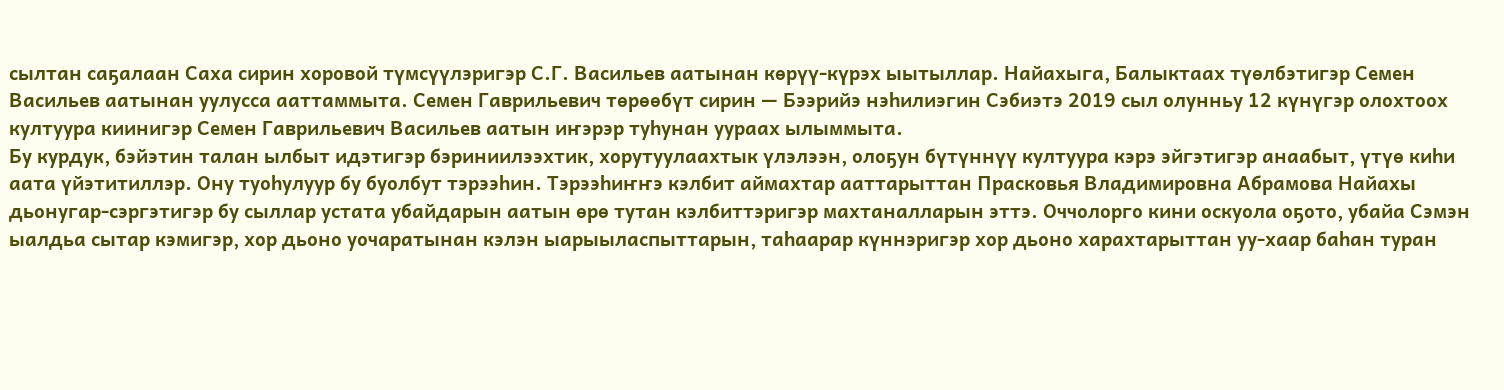сылтан саҕалаан Саха сирин хоровой түмсүүлэригэр С.Г. Васильев аатынан көрүү-күрэх ыытыллар. Найахыга, Балыктаах түөлбэтигэр Семен Васильев аатынан уулусса ааттаммыта. Семен Гаврильевич төрөөбүт сирин — Бээрийэ нэһилиэгин Сэбиэтэ 2019 сыл олунньу 12 күнүгэр олохтоох култуура киинигэр Семен Гаврильевич Васильев аатын иҥэрэр туһунан уураах ылыммыта.
Бу курдук, бэйэтин талан ылбыт идэтигэр бэриниилээхтик, хорутуулаахтык үлэлээн, олоҕун бүтүннүү култуура кэрэ эйгэтигэр анаабыт, үтүө киһи аата үйэтитиллэр. Ону туоһулуур бу буолбут тэрээһин. Тэрээһиҥҥэ кэлбит аймахтар ааттарыттан Прасковья Владимировна Абрамова Найахы дьонугар-сэргэтигэр бу сыллар устата убайдарын аатын өрө тутан кэлбиттэригэр махтаналларын эттэ. Оччолорго кини оскуола оҕото, убайа Сэмэн ыалдьа сытар кэмигэр, хор дьоно уочаратынан кэлэн ыарыыласпыттарын, таһаарар күннэригэр хор дьоно харахтарыттан уу-хаар баһан туран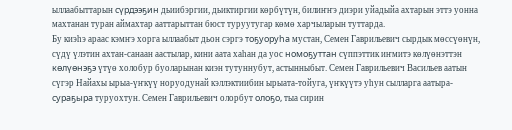ыллаабыттарын сүрдээҕин дьиибэргии, дьиктиргии көрбүтүн, билиҥҥэ диэри уйадыйа ахтарын эттэ уонна махтанан туран аймахтар ааттарыттан бюст туруутугар көмө харчыларын туттарда.
Бу киэһэ араас кэмҥэ хорга ыллаабыт дьон сэргэ тоҕуоруһа мустан, Семен Гаврильевич сырдык мөссүөнүн, сүдү үлэтин ахтан-санаан аастылар, кини аата хаһан да уос номоҕуттан сүппэттик иҥмитэ көлүөнэттэн көлүөнэҕэ үтүө холобур буоларынан киэн тутуннубут, астынныбыт. Семен Гаврильевич Васильев аатын сүгэр Найахы ырыа-үҥкүү норуодунай кэллэктиибин ырыата-тойуга, үҥкүүтэ уһун сылларга аатыра-сураҕыра туруохтун. Семен Гаврильевич олорбут олоҕо, тыа сирин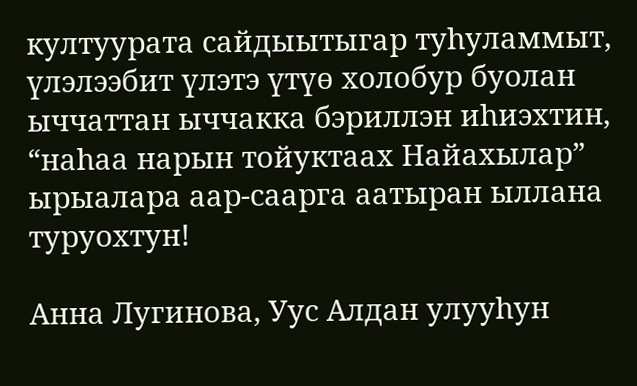култуурата сайдыытыгар туһуламмыт, үлэлээбит үлэтэ үтүө холобур буолан ыччаттан ыччакка бэриллэн иһиэхтин, “наһаа нарын тойуктаах Найахылар” ырыалара аар-саарга аатыран ыллана туруохтун!

Анна Лугинова, Уус Алдан улууһун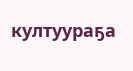култуураҕа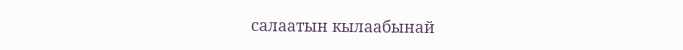салаатын кылаабынай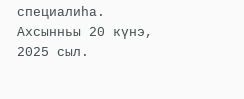специалиһа. Ахсынньы 20 күнэ, 2025 сыл.